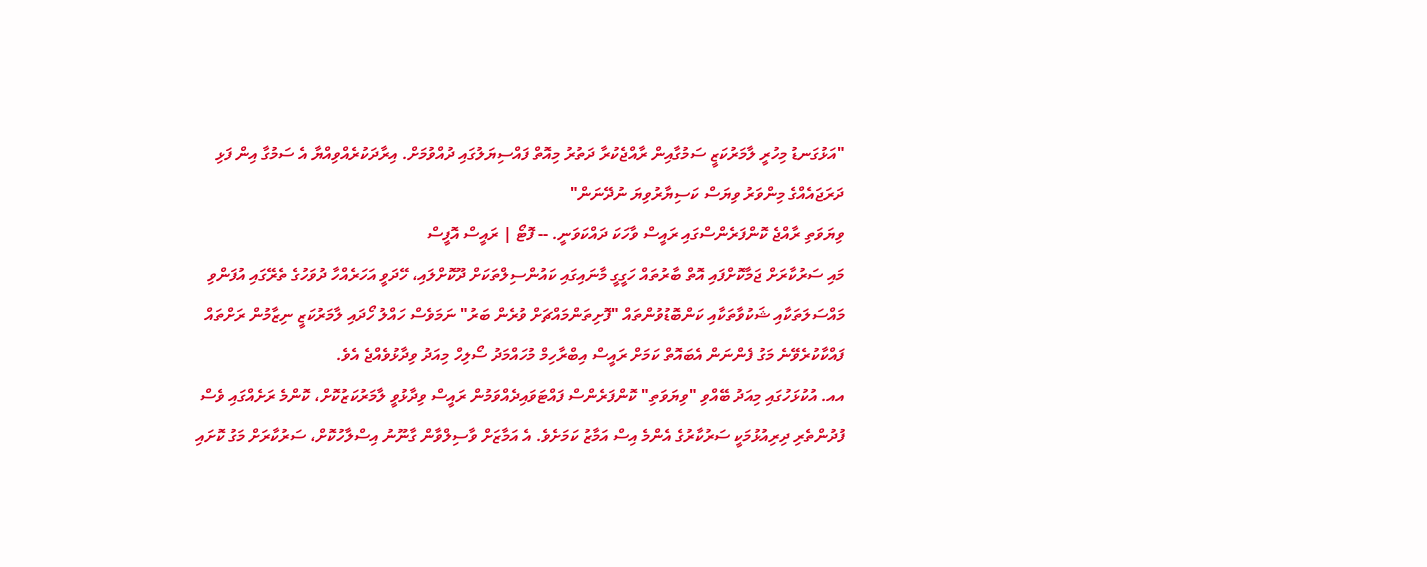"އަޅުގަނޑު މިހުރީ ލާމަރުކަޒީ ސަމުގާއިން ރާއްޖެކުރާ ދަތުރު މިއޮތް ފައްސިޔަލުގައި ދުއްވުމަށް. އިރާދަކުރެއްވިއްޔާ އެ ސަމުގާ އިން ފަޅި ދަރަޖައެއްގެ މިންވަރު ވިޔަސް ކަސިޔާރުވިޔަ ނުދޭނަން"
ވިޔަވަތި ރާއްޖެ ކޮންފަރެންސްގައި ރައީސް ވާހަކަ ދައްކަވަނީ. -- ފޮޓޯ | ރައީސް އޮފީސް
މައި ސަރުކާރަށް ޖަމާކޮށްފައި އޮތް ބާރުތައް ހަގީގީ މާނައިގައި ކައުންސިލްތަކަށް ދޫކޮށްލައި، ހޭދަވީ އަހަރެއްހާ ދުވަހުގެ ތެރޭގައި އުފަންވި މައްސަލަތަކާއި ޝަކުވާތަކާއި ކަންބޮޑުވުންތައް "ފޮށިތަންމައްޗަށް ވުރެން ބަރު" ނަމަވެސް ހައްލު ހޯދައި ލާމަރުކަޒީ ނިޒާމުން ރަށްތައް ފައްކާކުރެވޭނެ މަގު ފެންނަން އެބައޮތް ކަމަށް ރައީސް އިބްރާހިމް މުހައްމަދު ސޯލިހް މިއަދު ވިދާޅުވެއްޖެ އެވެ.
އއ. އުކުޅަހުގައި މިއަދު ބޭއްވި "ވިޔަވަތި" ކޮންފަރެންސް ފައްޓަވައިދެއްވަމުން ރައީސް ވިދާޅުވީ ލާމަރުކަޒުކޮށް، ކޮންމެ ރަށެއްގައި ވެސް ފުދުންތެރި ދިރިއުޅުމަކީ ސަރުކާރުގެ އެންމެ އިސް އަމާޒު ކަމަށެވެ. އެ އަމާޒަށް ވާސިލްވާން ގާނޫނު އިސްލާހުކޮށް، ސަރުކާރަށް މަގު ކޮށައި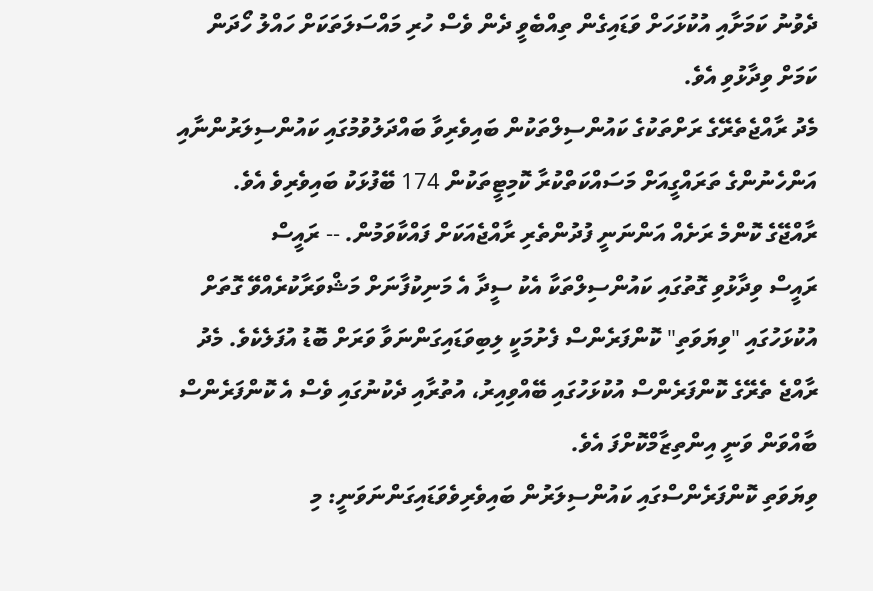ދެވުނު ކަމަށާއި އުކުޅަހަށް ވަޑައިގެން ތިއްބެވީ ދެން ވެސް ހުރި މައްސަލަތަކަށް ހައްލު ހޯދަން ކަމަށް ވިދާޅުވި އެވެ.
މެދު ރާއްޖެތެރޭގެ ރަށްތަކުގެ ކައުންސިލްތަކުން ބައިވެރިވާ ބައްދަލުވުމުގައި ކައުންސިލަރުންނާއި އަންހެނުންގެ ތަރައްގީއަށް މަސައްކަތްކުރާ ކޮމިޓީތަކުން 174 ބޭފުޅަކު ބައިވެރިވެ އެވެ.
ރާއްޖޭގެ ކޮންމެ ރަށެއް އަންނަނީ ފުދުންތެރި ރާއްޖެއަކަށް ފައްކާވަމުން. -- ރައީސް
ރައީސް ވިދާޅުވި ގޮތުގައި ކައުންސިލްތަކާ އެކު ސީދާ އެ މަނިކުފާނަށް މަޝްވަރާކުރެއްވޭ ގޮތަށް އުކުޅަހުގައި "ވިޔަވަތި" ކޮންފަރެންސް ފެށުމަކީ ލިބިވަޑައިގަންނަވާ ވަރަށް ބޮޑު އުފަލެކެވެ. މެދު ރާއްޖެ ތެރޭގެ ކޮންފަރެންސް އުކުޅަހުގައި ބޭއްވިއިރު، އުތުރާއި ދެކުނުގައި ވެސް އެ ކޮންފަރެންސް ބާއްވަން ވަނީ އިންތިޒާމްކޮށްފަ އެވެ.
ވިޔަވަތި ކޮންފަރެންސްގައި ކައުންސިލަރުން ބައިވެރިވެވަޑައިގަންނަވަނީ: މި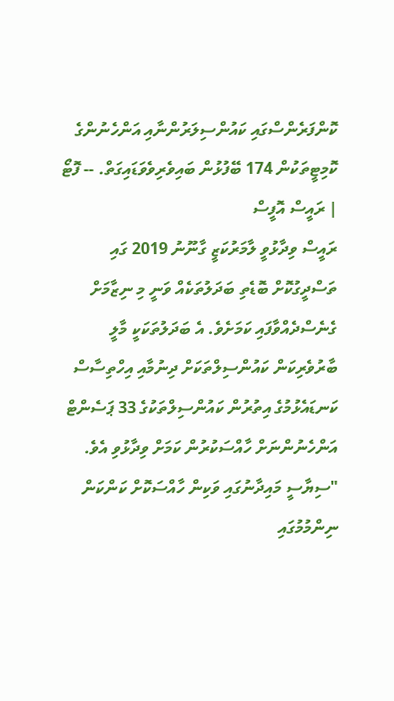ކޮންފަރެންސްގައި ކައުންސިލަރުންނާއި އަންހެނުންގެ ކޮމިޓީތަކުން 174 ބޭފުޅުން ބައިވެރިވެވަޑައިގަތް. -- ފޮޓޯ | ރައީސް އޮފީސް
ރައީސް ވިދާޅުވީ ލާމަރުކަޒީ ގާނޫނު 2019 ގައި ތަސްދީގުކޮށް ބޮޑެތި ބަދަލުތަކެއް ވަނީ މި ނިޒާމަށް ގެނެސްދެއްވާފައި ކަމަށެވެ. އެ ބަދަލުތަކަކީ މާލީ ބާރުވެރިކަން ކައުންސިލްތަކަށް ދިނުމާއި އިހްތިސާސް ކަނޑައެޅުމުގެ އިތުރުން ކައުންސިލްތަކުގެ 33 ޕަސެންޓް އަންހެނުންނަށް ހާއްސަކުރުން ކަމަށް ވިދާޅުވި އެވެ.
"ސިޔާސީ މައިދާނުގައި ވަކިން ހާއްސަކޮށް ކަންކަން ނިންމުމުގައި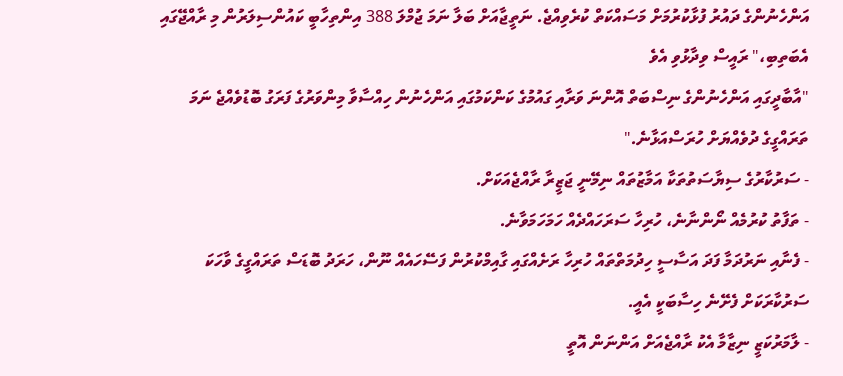އަންހެނުންގެ ދައުރު ފުޅާކުރުމަށް މަސައްކަތް ކުރެވިއްޖެ. ނަތީޖާއަށް ބަލާ ނަމަ ޖުމްލަ 388 އިންތިހާބީ ކައުންސިލަރުން މި ރާއްޖޭގައި އެބަތިބި،" ރައީސް ވިދާޅުވި އެވެ
"އާބާދީގައި އަންހެނުންގެ ނިސްބަތް އޮންނަ ވަރާއި ގައުމުގެ ކަންކަމުގައި އަންހެނުން ހިއްސާވާ މިންވަރުގެ ފަރަގު ބޮޑުވެއްޖެ ނަމަ ތަރައްގީގެ ދުވެއްޔަށް ހުރަސްއަޅާނެ."
- ސަރުކާރުގެ ސިޔާސަތުތަކާ އަމާޒުތައް ނިމޭނީ ޖަޒީރާ ރާއްޖެއަކަށް.
- ތަފާތު ކުރުމެއް ނޯންނާނެ، ހުރިހާ ސަރަހައްދެއް ހަމަހަމަވާނެ.
- ފެނާއި ނަރުދަމާ ފަދަ އަސާސީ ހިދުމަތްތައް ހުރިހާ ރަށެއްގައި ގާއިމްކުރުން ފަސޭހައެއް ނޫން، ހަރަދު ބޮޑަސް ތަރައްގީގެ ވާހަކަ ސަރުކާރަކަށް ފެށޭނެ ހިސާބަކީ އެއީ.
- ލާމަރުކަޒީ ނިޒާމާ އެކު ރާއްޖެއަށް އަންނަން އޮތީ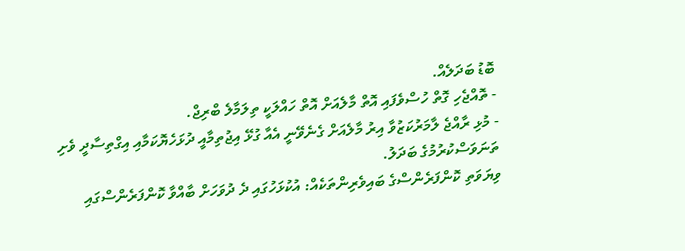ބޮޑު ބަދަލެއް.
- ތޮއްޖެހި ގޮތް ހުސްވެފައި އޮތް މާލެއަށް އޮތް ހައްލަކީ ތިލަމާލެ ބްރިޖް.
- މުޅި ރާއްޖެ ލާމަރުކަޒުވާ އިރު މާލެއަށް ގެނެވޭނީ އެއާ ގުޅޭ އިޖުތިމާއީ ދުޅަހެޔޮކަމާއި އިގްތިސާދީ ވެށި ތަނަވަސްކުރުމުގެ ބަދަލު.
ވިޔަވަތި ކޮންފަރެންސްގެ ބައިވެރިންތަކެއް: އުކުޅަހުގައި ދެ ދުވަހަށް ބާއްވާ ކޮންފަރެންސްގައި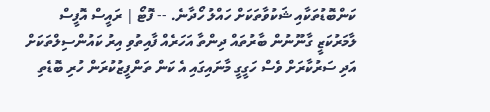ކަންބޮޑުތަކާއި ޝަކުވާތަކަށް ހައްލު ހޯދާނެ. -- ފޮޓޯ | ރައީސް އޮފީސް
ލާމަރުކަޒީ ގާނޫނުން ބާރުތައް ދިންތާ އަހަރެއް ފާއިތުވި އިރު ކައުންސިލްތަކަށް އަދި ސަރުކާރަށް ވެސް ހަގީގީ މާނައިގައި އެ ކަން ތަންފީޒުކުރަން ހުރި ބޮޑެތި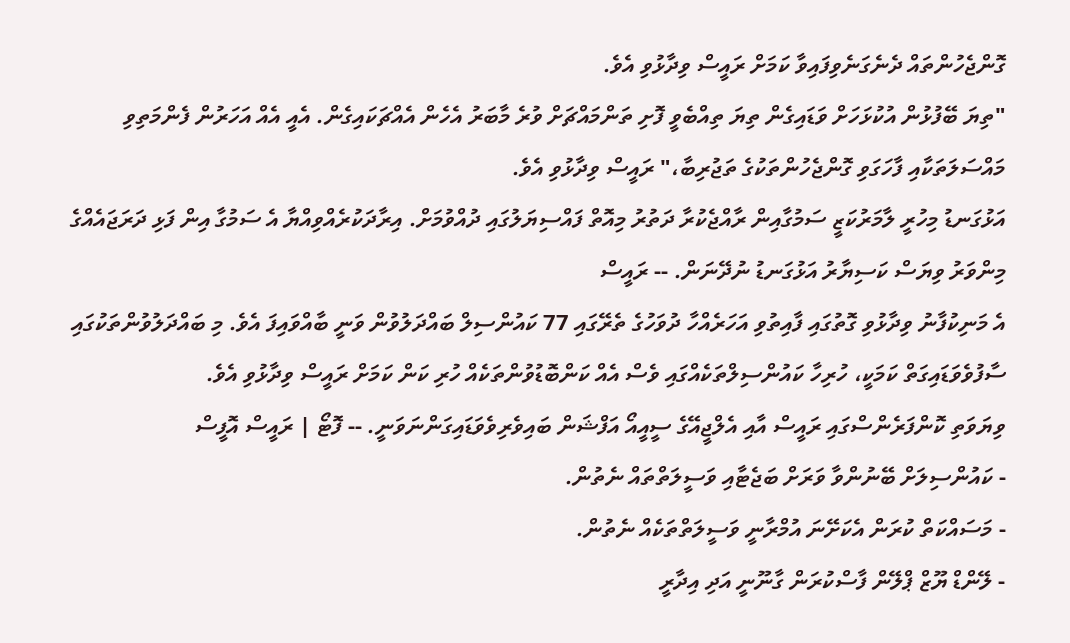ގޮންޖެހުންތައް ދެނެގަނެވިފައިވާ ކަމަށް ރައީސް ވިދާޅުވި އެވެ.
"ތިޔަ ބޭފުޅުން އުކުޅަހަށް ވަޑައިގެން ތިޔަ ތިއްބެވީ ފޮށި ތަންމައްޗަށް ވުރެ މާބަރު އެހެން އެއްޗަކައިގެން. އެއީ އެއް އަހަރުން ފެންމަތިވި މައްސަލަތަކާއި ފާހަގަވި ގޮންޖެހުންތަކުގެ ތަޖުރިބާ،" ރައީސް ވިދާޅުވި އެވެ.
އަޅުގަނޑު މިހުރީ ލާމަރުކަޒީ ސަމުގާއިން ރާއްޖެކުރާ ދަތުރު މިއޮތް ފައްސިޔަލުގައި ދުއްވުމަށް. އިރާދަކުރެއްވިއްޔާ އެ ސަމުގާ އިން ފަޅި ދަރަޖައެއްގެ މިންވަރު ވިޔަސް ކަސިޔާރު އަޅުގަނޑު ނުދޭނަން. -- ރައީސް
އެ މަނިކުފާނު ވިދާޅުވި ގޮތުގައި ފާއިތުވި އަހަރެއްހާ ދުވަހުގެ ތެރޭގައި 77 ކައުންސިލް ބައްދަލުވުން ވަނީ ބާއްވައިފަ އެވެ. މި ބައްދަލުވުންތަކުގައި ސާފުވެވަޑައިގަތް ކަމަކީ، ހުރިހާ ކައުންސިލްތަކެއްގައި ވެސް އެއް ކަންބޮޑުވުންތަކެއް ހުރި ކަން ކަމަށް ރައީސް ވިދާޅުވި އެވެ.
ވިޔަވަތި ކޮންފަރެންސްގައި ރައީސް އާއި އެލްޖީއޭގެ ސީއީއޯ އަފްޝަން ބައިވެރިވެވަޑައިގަންނަވަނީ. -- ފޮޓޯ | ރައީސް އޮފީސް
- ކައުންސިލަށް ބޭނުންވާ ވަރަށް ބަޖެޓާއި ވަސީލަތްތައް ނެތުން.
- މަސައްކަތް ކުރަން އެކަށޭނަ އުމްރާނީ ވަސީލަތްތަކެއް ނެތުން.
- ލޭންޑް ޔޫޒް ޕްލޭން ފާސްކުރަން ގާނޫނީ އަދި އިދާރީ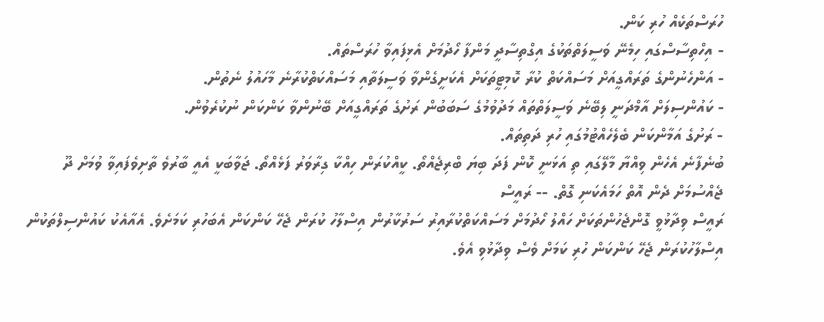ހުރަސްތަކެއް ހުރި ކަން.
- އިހްތިސާސްގައި ހިމެނޭ ވަސީލަތްތަކުގެ އިގްތިސާދީ މަންފާ ހޯދުމަށް އެޅިފައިވާ ހުރަސްތައް.
- އަންހެނުންގެ ތަރައްގީއަށް މަސައްކަތް ކުރާ ކޮމިޓީތަކަށް އެކަށީގެންވާ ވަސީލަތާއި މަސައްކަތްކުރާނެ މާހައުލު ނެތުން.
- ކައުންސިލަށް އާމްދަނީ ލިބޭނެ ވަސީލަތްތައް މަދުވުމުގެ ސަބަބުން ރަށުގެ ތަރައްގީއަށް ބޭނުންވާ ކަންކަން ނުކުރެވުން.
- ރަށުގެ އަމާންކަން ބެލެހެއްޓުމުގައި ހުރި ދަތިތައް.
ބުނެފާނެ އެހެން ވިއްޔާ މާލޭގައި ތި އަޅަނީ ކޮން ފަދަ ބިޔަ ބްރިޖެއްތޯ. ކީއްކުރަން ހިއްކާ ގިރާވަރު ފަޅެއްތޯ. ޖަވާބަކީ އެއީ ބާރުވެ ތާށިވެފައިވާ ވުމަށް ދޫ ޖެއްސުމަށް ދެން އޮތް ހަމައެކަނި ގޮތް. -- ރައީސް
ރައީސް ވިދާޅުވީ ގޮންޖެހުންތަކަށް ހައްލު ހޯދުމަށް މަސައްކަތްކުރާއިރު ސަރުކާރުން އިސްލާހު ކުރަން ޖެހޭ ކަންކަން އެބަހުރި ކަމަށެވެ. އެއާއެކު ކައުންސިލްތަކުން އިސްލާހުކުރަން ޖެހޭ ކަންކަން ހުރި ކަމަށް ވެސް ވިދާޅުވި އެވެ.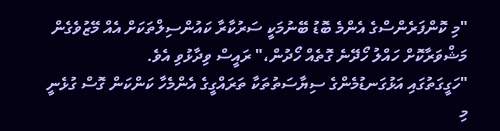"މި ކޮންފަރެންސްގެ އެންމެ ބޮޑު ބޭނުމަކީ ސަރުކާރާ ކައުންސިލްތަކަށް އެއް މޭޒުވެގެން މަޝްވަރާކޮށް ހައްލު ހޯދޭނެ ގޮތެއް ހޯދުން،" ރައީސް ވިދާޅުވި އެވެ.
"ހަގީގަތުގައި އަޅުގަނޑުމެންގެ ސިޔާސަތުތަކާ ތަރައްގީގެ އެންމެހާ ކަންކަން ގޮސް ގުޅެނީ މި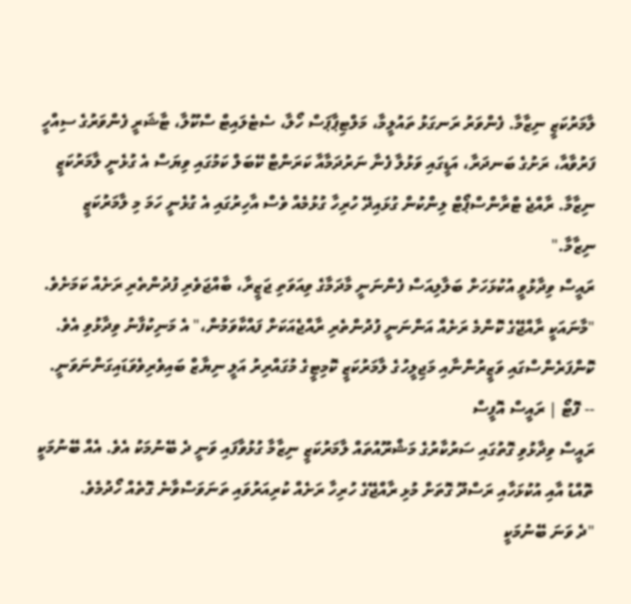ލާމަރުކަޒީ ނިޒާމާ. ފެންވަރު ރަނގަޅު ތައުލީމާ، މަލްޓިޕާޕަސް ހޯލާ، ސެޓެލައިޓް ސްކޫލާ، ޓާޝަރީ ފެންވަރުގެ ސިއްހީ ފަރުވާއާ، ރަށުގެ ބަނދަރާ، އަޑީގައި ވަޅުލާ ފެނާ ނަރުދަމާއާ ކަރަންޓް ކޭބަލް ކަމުގައި ވިޔަސް އެ ގުޅެނީ ލާމަރުކަޒީ ނިޒާމާ. ރާއްޖެ ޓްރާންސްޕޯޓް ލިންކުން ގުޅައިދޭ ހުރިހާ ގުޅުމެއް ވެސް އާހިރުގައި އެ ގުޅެނީ ހަމަ މި ލާމަރުކަޒީ ނިޒާމާ."
ރައީސް ވިދާޅުވީ އުކުޅަހަށް ބަލާލިއަސް ފެންނަނީ މާދަމާގެ ވިއަވަތި ޖަޒީރާ، ބާއްޖަވެރި ފުދުންތެރި ރަށެއް ކަމަށެވެ.
"މާނައަކީ ރާއްޖޭގެ ކޮންމެ ރަށެއް އަންނަނީ ފުދުންތެރި ރާއްޖެއަކަށް ފައްކާވަމުން،" އެ މަނިކުފާނު ވިދާޅުވި އެވެ.
ކޮންފަރެންސްގައި ވަޒީރުންނާއި މަޖިލީހުގެ ލާމަރުކަޒީ ކޮމިޓީގެ މުގައްރިރު އަލީ ނިޔާޒް ބައިވެރިވެވަޑައިގަންނަވަނީ. -- ފޮޓޯ | ރައީސް އޮފީސް
ރައީސް ވިދާޅުވި ގޮތުގައި ސަރުކާރުގެ މަޝްރޫއުތައް ލާމަރުކަޒީ ނިޒާމާ ގުޅުވާފައި ވަނީ ދެ ބޭނުމަކު އެވެ. އެއް ބޭނުމަކީ ތޮއްޑު އާއި އުކުޅަހާއި ރަސްދޫ ގޮތަށް މުޅި ރާއްޖޭގެ ހުރިހާ ރަށެއް ކުރިއަރުވައި ތަނަވަސްވާނެ ގޮތެއް ހޯދުމެވެ.
"ދެ ވަނަ ބޭނުމަކީ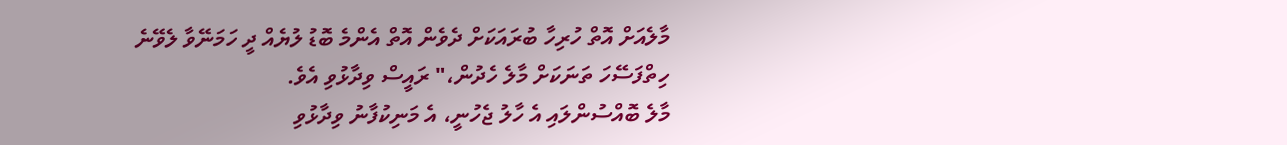މާލެއަށް އޮތް ހުރިހާ ބުރައަކަށް ދެވެން އޮތް އެންމެ ބޮޑު ލުޔެއް ދީ ހަމަނޭވާ ލެވޭނެ ހިތްފަސޭހަ ތަނަކަށް މާލެ ހެދުން،" ރައީސް ވިދާޅުވި އެވެ.
މާލެ ބޮއްސުންލައި އެ ހާލު ޖެހުނީ، އެ މަނިކުފާނު ވިދާޅުވި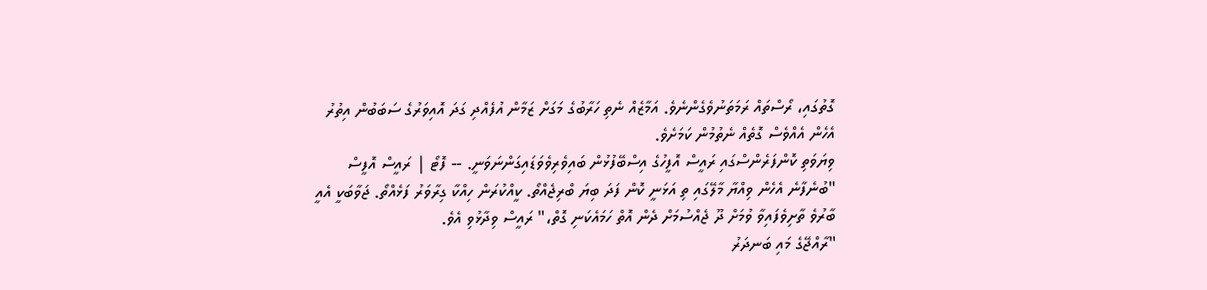ގޮތުގައި، ރޯސްތައް ރަމަތަނުވެގެންނެވެ. އަމާޒެއް ނެތި ހަރާބުގެ މަގަށް ޒަމާން އުފެއްދި ގަދަ އޮއިވަރުގެ ސަބަބުން އިތުރު އެހެން އެއްވެސް ގޮތެއް ނެތުމުން ކަމަށެވެ.
ވިޔަވަތި ކޮންފަރެންސްގައި ރައީސް އޮފީހުގެ އިސްބޭފުޅުން ބައިވެރިވެވަޑައިގަންނަވަނީ. -- ފޮޓޯ | ރައީސް އޮފީސް
"ބުނެފާނެ އެހެން ވިއްޔާ މާލޭގައި ތި އަޅަނީ ކޮން ފަދަ ބިޔަ ބްރިޖެއްތޯ. ކީއްކުރަން ހިއްކާ ގިރާވަރު ފަޅެއްތޯ. ޖަވާބަކީ އެއީ ބާރުވެ ތާށިވެފައިވާ ވުމަށް ދޫ ޖެއްސުމަށް ދެން އޮތް ހަމައެކަނި ގޮތް،" ރައީސް ވިދާޅުވި އެވެ.
"ރާއްޖޭގެ މައި ބަނދަރު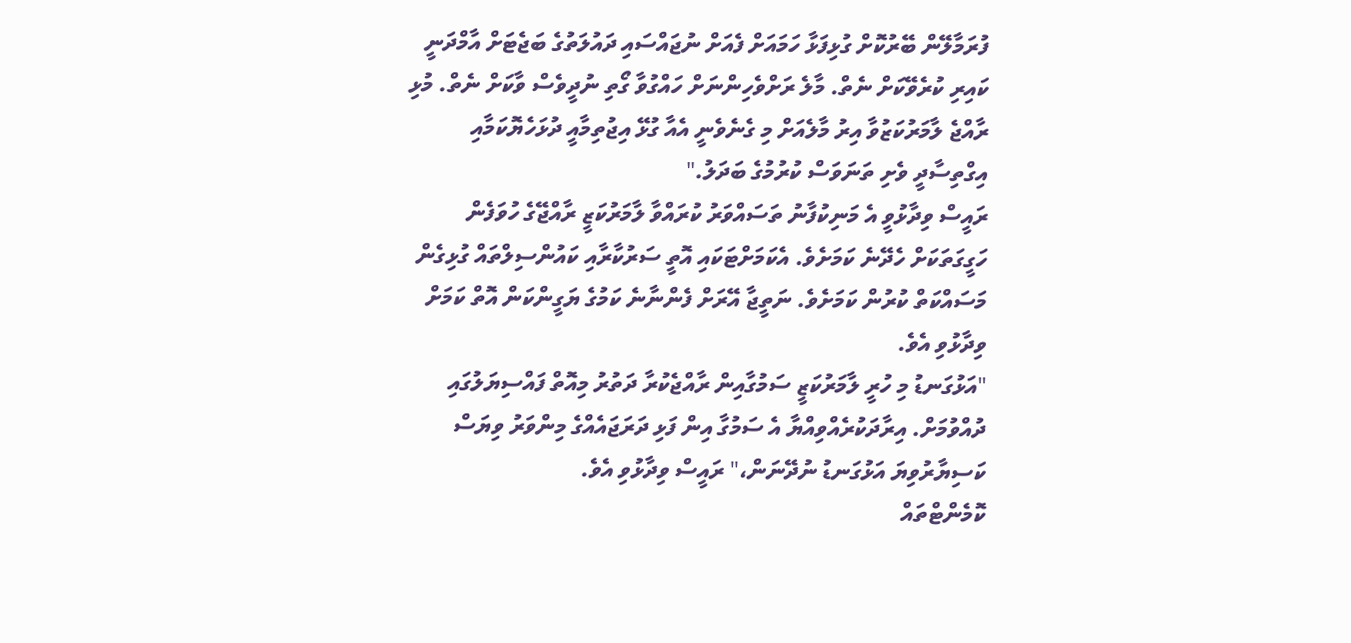ފުރަމާލޭން ބޭރުކޮށް ގުޅިފަޅާ ހަމައަށް ފެއަށް ނުޖައްސައި ދައުލަތުގެ ބަޖެޓަށް އާމްދަނީ ކައިރި ކުރެވޭކަށް ނެތް. މާލެ ރަށްވެހިންނަށް ހައްގުވާ ގޯތި ނުދީވެސް ވާކަށް ނެތް. މުޅި ރާއްޖެ ލާމަރުކަޒުވާ އިރު މާލެއަށް މި ގެނެވެނީ އެއާ ގުޅޭ އިޖުތިމާއީ ދުޅަހެޔޮކަމާއި އިގްތިސާދީ ވެށި ތަނަވަސް ކުރުމުގެ ބަދަލު."
ރައީސް ވިދާޅުވީ އެ މަނިކުފާނު ތަސައްވަރު ކުރައްވާ ލާމަރުކަޒީ ރާއްޖޭގެ ހުވަފެން ހަގީގަތަކަށް ހެދޭނެ ކަމަށެވެ. އެކަމަށްޓަކައި އޮތީ ސަރުކާރާއި ކައުންސިލްތައް ގުޅިގެން މަސައްކަތް ކުރުން ކަމަށެވެ. ނަތީޖާ އޭރަށް ފެންނާނެ ކަމުގެ ޔަގީންކަން އޮތް ކަމަށް ވިދާޅުވި އެވެ.
"އަޅުގަނޑު މި ހުރީ ލާމަރުކަޒީ ސަމުގާއިން ރާއްޖެކުރާ ދަތުރު މިއޮތް ފައްސިޔަލުގައި ދުއްވުމަށް. އިރާދަކުރެއްވިއްޔާ އެ ސަމުގާ އިން ފަޅި ދަރަޖައެއްގެ މިންވަރު ވިޔަސް ކަސިޔާރުވިޔަ އަޅުގަނޑު ނުދޭނަން،" ރައީސް ވިދާޅުވި އެވެ.
ކޮމެންޓްތައް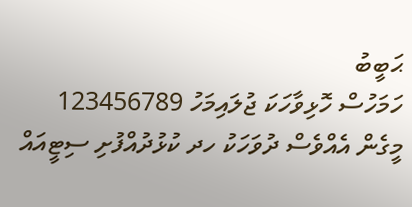ޙަބީބު
ހަމަހުސް ހޮޅިވާހަކަ ޖުލައިމަހު 123456789 މީގެން އެއްވެސް ދުވަހަކު ހދ ކުޅުދުއްފުށި ސިޓީއައް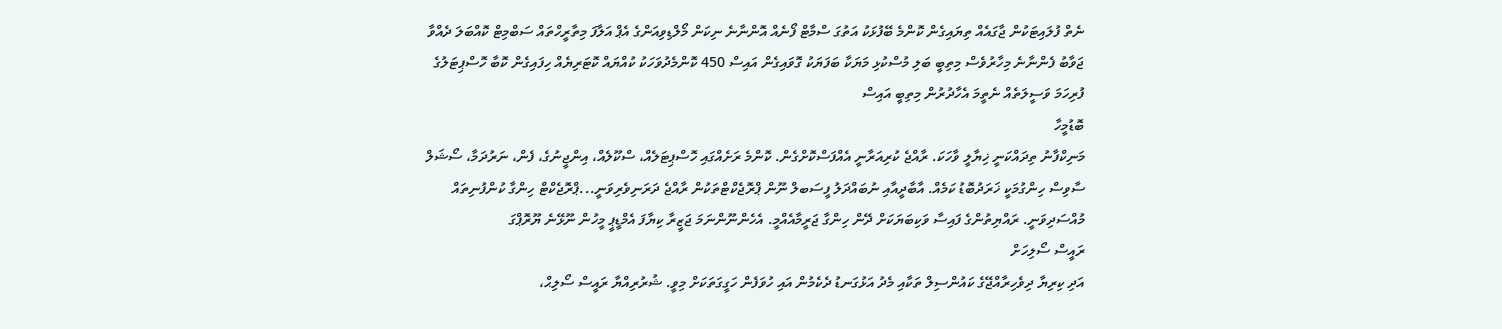ނެތް ފުލައިޓަކުން ޖާގައެއް ތިޔައިގެން ކޮންމެ ބޭފުޅަކު އަތުގަ ސްމާޓް ފޯނެއް އޮންނާނެ ނިކަން މޯލްޑިވިއަންގެ އެޕް އަލާފަ މިތާރީހްތައް ސަބްމިޓް ކޮއްބަލަ ދެއްވާ ޖަވާބު ފެންނާނެ މިހާރުވެސް މިތިބީ ބަލި މުސްކުޅި މަޔަކާ ބަފަޔަކު ގޮވައިގެން އައިސް 450 ކޮންމެދުވަހަކު ކުއްޔައް ކޮޓަރިޔެއް ހިފައިގެން ކޮބާ ހޮސްޕިޓަލުގެ ފުރިހަމަ ވަސީލަތެއް ނެތީމަ އެހާދުރުން މިތިބީ އައިސް
ބޮޑުމީހާ
މަނިކްފާނު ތިދައްކަނީ ޚިޔާލީ ވާހަކަ. ރާއްޖެ ކުރިއަރާނީ އެއްފަސްކޮށްގެން. ކޮންމެ ރަށެއްގައި ހޮސްޕިޓަލެއް، ސްކޫލެއް، އިންޖީނުގެ، ފެން، ނަރުދަމާ، ސޯޝަލް ސާވިސް ހިންގުމަކީ ޚަރަދުބޮޑު ކަމެއް. އާބާދީއާއި ނުބައްދަލު ފީސަބލް ނޫން ޕްރޮޖެކްޓްތަކުން ރާއްޖެ ދަރަނިވެރިވަނީ...ޕްރޮޖެކްޓް ހިންގާ ކުންފުނިތައް މުއްސަދިވަނީ. ރައްޔިތުންގެ ފައިސާ ވަކިބަޔަކަށް ދޭން ހިންގާ ޖަރީމާއެއްމީ. އެހެންނޫންނަމަ ޖަޒީރާ ކިޔާފަ އެމްޑީޕީ މީހުން ނޫޅޭނެ ޔޫރޮޕްގަ
ރައީސް ސޯލިހަށް
އަދި ކިރިޔާ ދިވެހިރާއްޖޭގެ ކައުންސިލް ތަކާއި މެދު އަޅުގަނޑު ދެކެމުން އައި ހުވަފެން ހަގީގަތަކަށް މިވީ. ޝުރުރިއްޔާ ރައީސް ސޯލިޙް،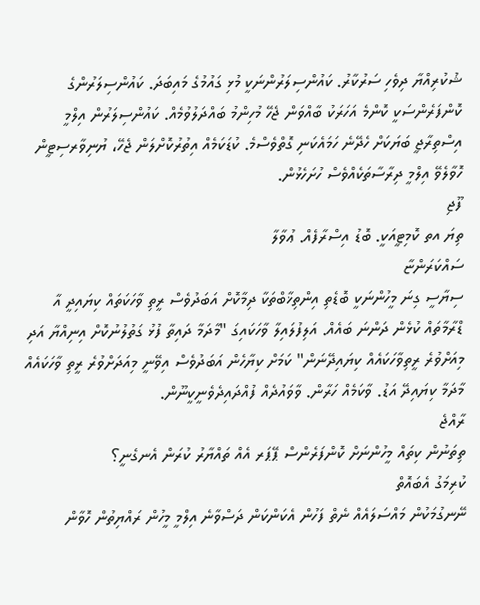ޝުކުރިއްޔާ ދިވެހި ސަރުކާރު. ކައުންސިލަރުންނަކީ މުޅި ގައުމުގެ މައިބަދަ. ކައުންސިލަރުންގެ ކޮންފަރެންސަކީ ކޮންމެ އަހަރަކު ބާއްވަން ޖެހޭ މުހިންމު ބައްދަލުވުމެއް. ކައުންސިލަރުން އިލްމީ އިސްތިރާޖީ ބަޔަކަށް ހެދޭނެ ހަމައެކަނި ގޮތްވެސްމެ. ކުޑަކަމެއް އިތުރުކޮށްލަން ޖެހޭ، ޔުނިވާރސިޓީން ހޮވާލެވޭ އިލްމީ ދިރާސާތަކެއްވެސް ހުށަހެޅުން.
ފޫޖި
ތިޔަ އތ ކޮމިޓީއަކީ. ބޮޑު އިސްރާފެއް. ޢުވާލާ
ސައްކަރަންޏާ
ސިޔާސީ ގިނަ މީހުންނަކީ ބޮޑެތި އިންތިޚާބްތަކާ ދިމާކޮށް އަބަދުވެސް ރީތި ވާހަކަތައް ކިޔައިދީ އާ ޑްރާމާތައް ކުޅެން ދަންނަ ބައެއް. އަލިފުލައިލާ ވާހަކައިގަ "މާދަމާ ދައިތާ ފުޅު ގަތުލުނުކޮށް އިނިއްޔާ އަދި މިއަށްވުރެ ރީތިވާހަކައެއް ކިޔައިދޭނަން" ކަމަށް ކިޔާހެން އަބަދުވެސް އިވޭނީ މިއަދަށްވުރެ ރީތި ވާހަކައެއް މާދަމާ ކިޔައިދޭ އަޑު. ވާކަމެއް ހަރާން. ވާވައުދެއް ފުއްދައިދެވެނީކީނޫން.
ރާއްޖެ
ތިތަނުން ކިތައް މީހުންނަށް ކޮންފަރެންސް ޕޭޕަރ އެއް ތައްޔާރު ކުރަން އެނގެނީ؟
ކުރިމަގު އެބައޮތް
ނޭނގުމަކުން މައްސަލައެއް ނެތް ފަހުން އެކަންކަން ދަސްވާނެ އިލްމީ މީހުން ރައްޔިތުން ހޮވާން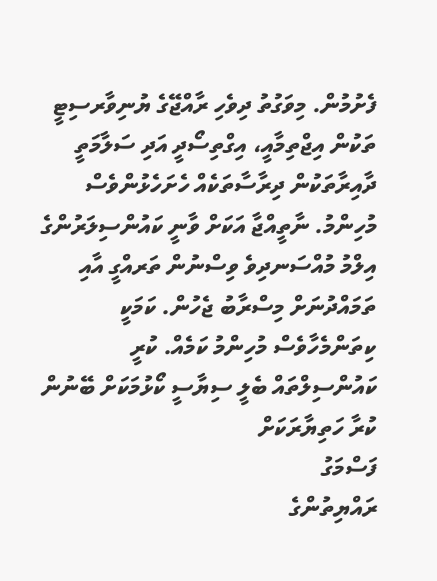ފެށުމުން. މިވަގުތު ދިވެހި ރާއްޖޭގެ ޔުނިވާރސިޓީ ތަކުން އިޖްތިމާއީ، އިގްތިސޯދީ އަދި ސަލާމަތީ ދާއިރާތަކުން ދިރާސާތަކެއް ހެށަހެޅުންވެސް މުހިންމު. ނާތީއްޖާ އަކަށް ވާނީ ކައުންސިލަރުންގެ އިލްމު މުއްސަނދިވެ ވިސްނުން ތަރއްގީ އާއި ތަމައްދުނަށް މިސްރާބު ޖެހުން. ކަމަކީ ކިތަންމެހާވެސް މުހިންމު ކަމެއް. ކުރީ ކައުންސިލްތައް ބެލީ ސިޔާސީ ކޯޅުމަކަށް ބޭނުން ކުރާ ހަތިޔާރަކަށް
ފަސްމަގު
ރައްޔިތުންގެ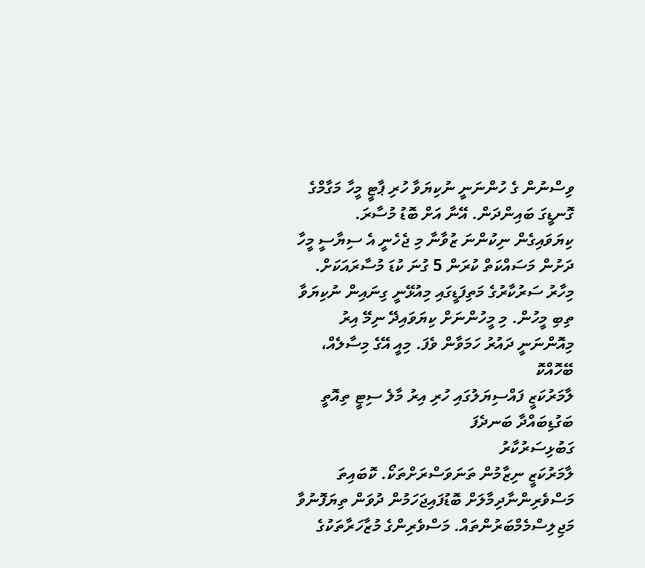ވިސްނުން ގެ ހުންނަނީ ނުކިޔަވާ ހުރި ޕާޓީ މީހާ މަގާމްގެ ގޮނޑީގަ ބައިންދަން. އޭނާ އަށް ބޮޑު މުސާރަ. ކިޔަވައިގެން ނިކުންނަ ޒުވާނާ މި ޖެހެނީ އެ ސިޔާސީ މީހާ ދަށުން މަސައްކަތް ކުރަން 5 ގުނަ ކުޑަ މުސާރައަކަށް. މިހާރު ސަރުކާރުގެ މަތިފަޑީގައި މިއުޅޭނީ ގިނައިން ނުކިޔަވާ ތިބި މީހުން. މި މީހުންނަށް ކިޔަވައިދޭ ނިމޭ އިރު މިއޮންނަނީ ދައުރު ހަމަވާން ވެފަ. މިއީ އޭގެ މިސާލެއް،
ބޭހޮއްކޮ
ލާމަރުކަޒީ ފައްސިޔަލުގައި ހުރި އިރު މާލެ ސިޓީ ތިއޮތީ ބަގުޑިބައްދާ ބަނދެފަ
ގަބުޅިސަރުކާރު
ލާމަރުކަޒީ ނިޒާމުން ތަނަވަސްރަށްތަކޯ. ކޮބައިތަ މަސްވެރިންނާދިމާލަށް ބޮޑުފައިޖަހަމުން ދުވަން ތިޔަފޮނުވާ މަޖިލިސްމެމްބަރުންތައް. މަސްވެރިންގެ މުޒާހަރާތަކުގެ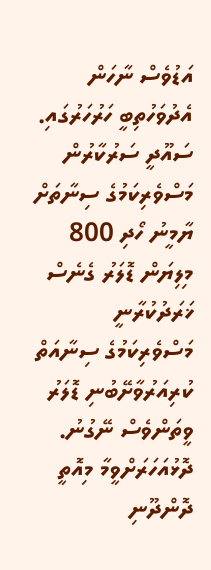އަޑުވެސް ނާހަން އެދުވަހުތިބީ ހަރުހަރުގައި. ސައޫދީ ސަރުކާރުން މަސްވެރިކަމުގެ ސިނާތަށް ޔާމީނު ހޯދި 800 މިލިޔަން ޑޮލަރު ގެނެސް ޚަރަދުކުރާނީ މަސްވެރިކަމުގެ ސިނާއަތް ކުރިއަރުވާށޭބުނި ޑޮލަރު ވީތަންވެސް ނޭގުނު. ދޮޅުއަހަރަށްވީމާ މިއޮތީ ދޮންދޫނި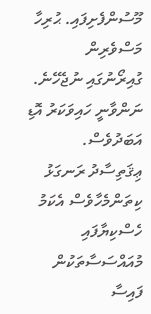މޫސުންފެށިފައި. ޙުރިހާ މަސްވެރިން ގުއިރޯނުގައި ނުޖެހޭނެ.
ނަންވާނީ ހައިވަކަރު އޮޑި އަބަދުވެސް. ޢިޤަތިސާދު ރަނގަޅު ކިތަންމެހާވެސް އެކަމު ހެސްކިޔާފައި މުއައްސަސާތަކުން ފައިސާ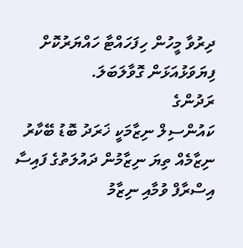ދިރުވާ މީހުން ހިފަހައްޓާ ހައްޔަރުކޮށް ފިޔަވަޅުއަޅަން ގޮވާލަބަލަ.
ރަދުންގެ
ކައުންސިލް ނިޒާމަކީ ޚަރަދު ބޮޑު ބޭކާރު ނިޒާމެއް ތިޔަ ނިޒާމުން ދައުލަތުގެ ފައިސާ އިސްރާފް ވުމާއި ނިޒާމު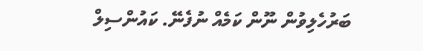ބަރުހެލިވުން ނޫން ކަމެއް ނުފެނޭ. ކައުންސިލް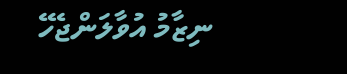ނިޒާމު އުވާލަންޖެހޭ